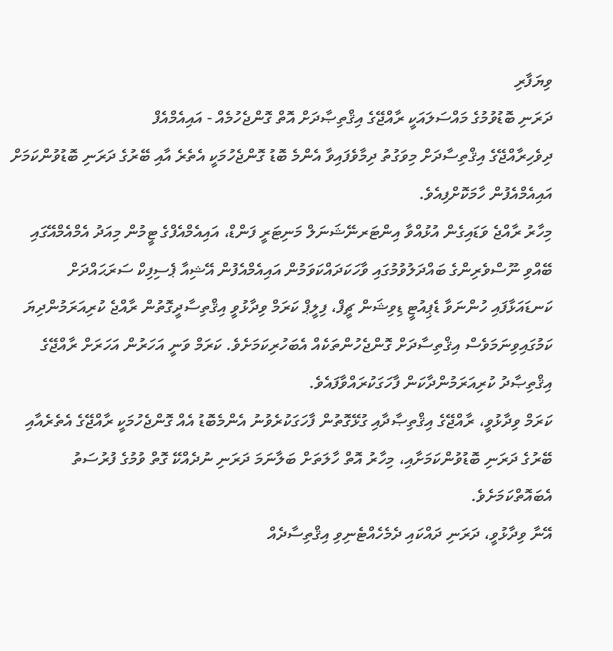ވިޔަފާރި
ދަރަނި ބޮޑުވުމުގެ މައްސަލައަކީ ރާއްޖޭގެ އިޤްތިޞާދަށް އޮތް ގޮންޖެހުމެއް - އައިއެމްއެފް
ދިވެހިރާއްޖޭގެ އިޤްތިސާދަށް މިވަގުތު ދިމާވެފައިވާ އެންމެ ބޮޑު ގޮންޖެހުމަކީ އެތެރެ އާއި ބޭރުގެ ދަރަނި ބޮޑުވުންކަމަށް އައިއެމްއެފުން ހާމަކޮށްފިއެވެ.
މިހާރު ރާއްޖެ ވަޑައިގެން އުޅުއްވާ އިންޓަރނޭޝަނަލް މަނިޓަރީ ފަންޑް، އައިއެމްއެފްގެ ޓީމުން މިއަދު އެމްއެމްއޭގައި ބޭއްވި ނޫސްވެރިންގެ ބައްދަލުވުމުގައި ވާހަކަދައްކަވަމުން އައިއެމްއެފުން އޭޝިއާ ޕެސިފިކް ސަރަޙައްދަށް ކަނޑައަޅާފައި ހުންނަވާ ޑެޕިއުޓީ ޑިވިޝަން ޗީފް، ފިލީޕް ކަރަމް ވިދާޅުވީ އިޤްތިސާދީގޮތުން ރާއްޖެ ކުރިއަރަމުންދިޔަ ކަމުގައިވިނަމަވެސް އިޤްތިސާދަށް ގޮންޖެހުންތަކެއް އެބަހުރިކަމަށެވެ. ކަރަމް ވަނީ އަހަރުން އަހަރަށް ރާއްޖޭގެ އިޤްތިޞާދު ކުރިއަރަމުންދާކަން ފާހަގަކުރައްވާފައެވެ.
ކަރަމް ވިދާޅުވީ، ރާއްޖޭގެ އިޤްތިޞާދާއި ގުޅޭގޮތުން ފާހަގަކުރެވުނު އެންމެބޮޑު އެއް ގޮންޖެހުމަކީ ރާއްޖޭގެ އެތެރެއާއި ބޭރުގެ ދަރަނި ބޮޑުވުންކަމަށާއި، މިހާރު އޮތް ހާލަތަށް ބަލާނަމަ ދަރަނި ނުދެއްކޭ ގޮތް ވުމުގެ ފުރުސަތު އެބައޮތްކަމަށެވެ.
އޭނާ ވިދާޅުވީ، ދަރަނި ދައްކައި ދެމެހެއްޓެނިވި އިޤްތިސާދެއް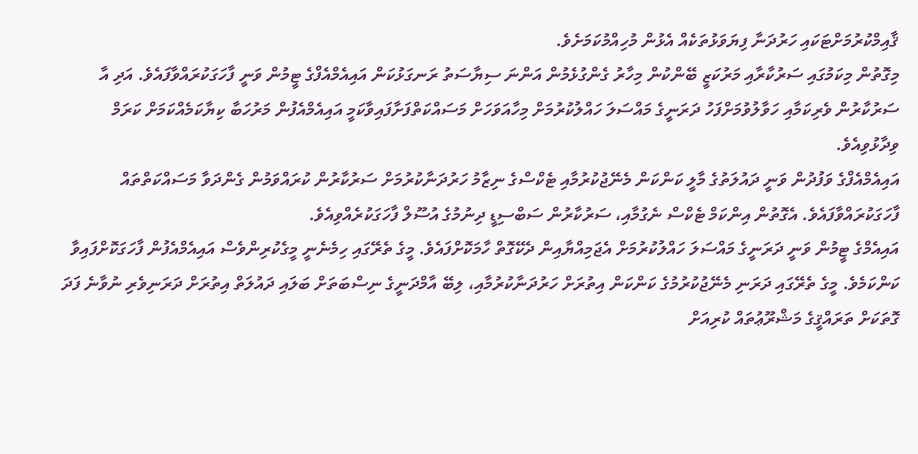ޤާއިމްކުރުމަށްޓަކައި ހަރުދަނާ ފިޔަވަޅުތަކެއް އެޅުން މުހިއްމުކަމަށެވެ.
މިގޮތުން މިކަމުގައި ސަރުކާރާއި މަރުކަޒީ ބޭންކުން މިހާރު ގެންގުޅެމުން އަންނަ ސިޔާސަތު ރަނގަޅުކަން އައިއެމްއެފްގެ ޓީމުން ވަނީ ފާހަގަކުރައްވާފައެވެ. އަދި އާ ސަރުކާރުން ވެރިކަމާއި ހަވާލުވުމަށްފަހު ދަރަނީގެ މައްސަލަ ހައްލުކުރުމަށް މިހާއަވަހަށް މަސައްކަތްފަށާފައިވާކަމީ އައިއެމްއެފުން މަރުހަބާ ކިޔާކަމެއްކަމަށް ކަރަމް ވިދާޅުވިއެވެ.
އައިއެމްއެފްގެ ވަފުދުން ވަނީ ދައުލަތުގެ މާލީ ކަންކަން މެނޭޖުކުރުމާއި ޓެކްސްގެ ނިޒާމު ހަރުދަނާކުރުމަށް ސަރުކާރުން ކުރައްވަމުން ގެންދަވާ މަސައްކަތްތައް ފާހަގަކުރައްވާފައެވެ. އެގޮތުން އިންކަމް ޓެކްސް ނެގުމާއި، ސަރުކާރުން ސަބްސިޑީ ދިނުމުގެ އުސޫލް ފާހަގަކުރެއްވިއެވެ.
އައިއެމްގެ ޓީމުން ވަނީ ދަރަނީގެ މައްސަލަ ހައްލުކުރުމަށް އެޖަމިއްޔާއިން ދެކޭގޮތް ހާމަކޮށްފައެވެ. މީގެ ތެރޭގައި ހިމެނެނީ މީގެކުރިންވެސް އައިއެމްއެފުން ފާހަގަކޮށްފައިވާ ކަންކަމެވެ. މީގެ ތެރޭގައި ދަރަނި މެނޭޖުކުރުމުގެ ކަންކަން އިތުރަށް ހަރުދަނާކުރުމާއި، ލިބޭ އާމްދަނީގެ ނިސްބަތަށް ބަލައި ދައުލަތް އިތުރަށް ދަރަނިވެރި ނުވާނެ ފަދަ ގޮތަކަށް ތަރައްޤީގެ މަޝްރޫޢުތައް ކުރިއަށް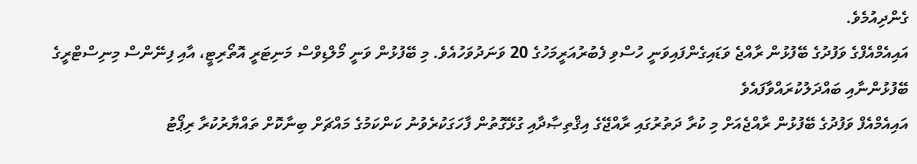ގެންދިއުމެވެ.
އައިއެމްއެފްގެ ވަފުދުގެ ބޭފުޅުން ރާއްޖެ ވަޑައިގެންފައިވަނީ ހުސްވި ފެބުރުއަރީމަހުގެ 20 ވަނަދުވަހުއެވެ. މި ބޭފުޅުން ވަނީ މޯލްޑިވްސް މަނިޓަރީ އޮތޯރިޓީ، އާއި ފިނޭންސް މިނިސްޓްރީގެ ބޭފުޅުންނާއި ބައްދަލުކުރައްވާފައެވެ
އައިއެމްއެފް ވަފުދުގެ ބޭފުޅުން ރާއްޖެއަށް މި ކުރާ ދަތުރުގައި ރާއްޖޭގެ އިޤްތިޞާދާއި ގުޅޭގޮތުން ފާހަގަކުރެވުނު ކަންކަމުގެ މައްޗަށް ބިނާކޮށް ތައްޔާރުކުރާ ރިޕޯޓު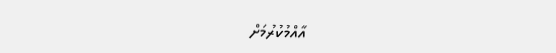އާއްމުކުރުމަށް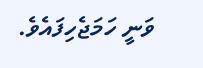ވަނީ ހަމަޖެހިފައެވެ.